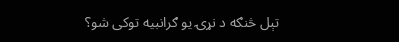تېل څنګه د نړۍ یو ګرانبیه توکی شو؟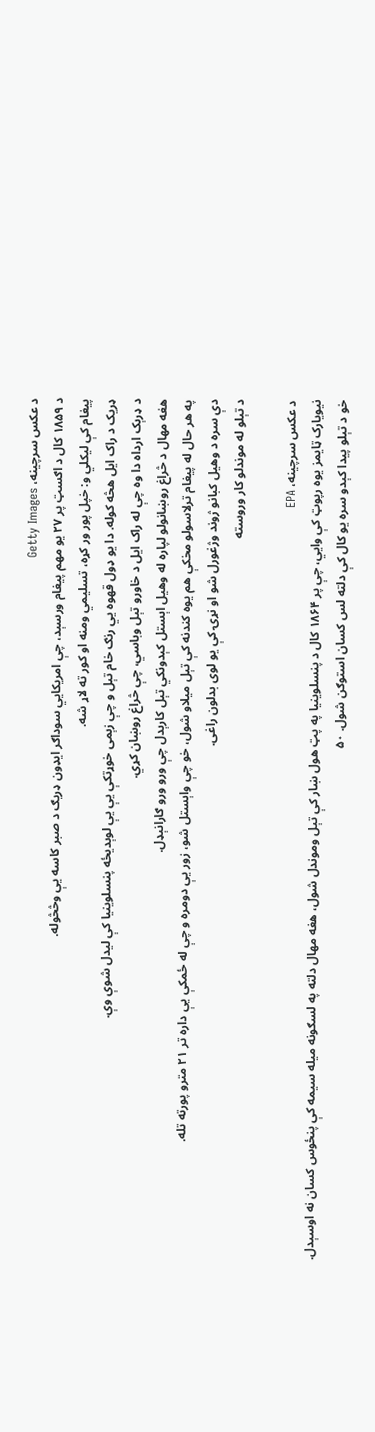د عکس سرچینه، Getty Images
د ۱۸۵۹ کال د اګسټ پر ۲۷ یو مهم پیغام ورسېد، چې امریکايي سوداګر ایډون ډریګ د صبر کاسه یې وڅڅوله.
پیغام کې لیکلي و: خپل پور ور کړه، تسلیمي ومنه او کور ته لاړ شه.
ډریک د راک ایل هڅه کوله. دا یو ډول قهوه يي رنګ خام تېل و چې زېمی خوړتکې یې یې لوېدیځه پنسلوینیا کې لیدل شوې وې.
د ډرېک ارداه دا وه چې له راک ایل د خاورو تېل وباسي، چې څراغ روښان کړي.
هغه مهال د څراغ روښانولو لپاره له وهیل اېستل کېدونکي تېل کارېدل چې ورو ورو ګارانېډل.
په هر حال له پیغام ترلاسولو مخکې هم یوه کندنه کې تېل میلاو شول، خو چې واېستل شو، زور یې دومره و چې له ځمکې یې داره تر ۲۱ مترو پورته تله.
دې سره د وهیل کبانو ژوند وژغورل شو او نړۍ کې یو لوی بدلون راغی.
د تېلو له موندلو کار وروسته

د عکس سرچینه، EPA
نیویارک ټایمز یوه رپوټ کې وايي، چې پر ۱۸۶۴ کال د پنسلوینیا په پټ هول ښار کې تېل وموندل شول، هغه مهال دلته په لسګونه میله سیمه کې پنځوس کسان نه اوسېدل.
خو د تېلو پیدا کېدو سره یو کال کې دلته لس کسان استوګن شول. ۵۰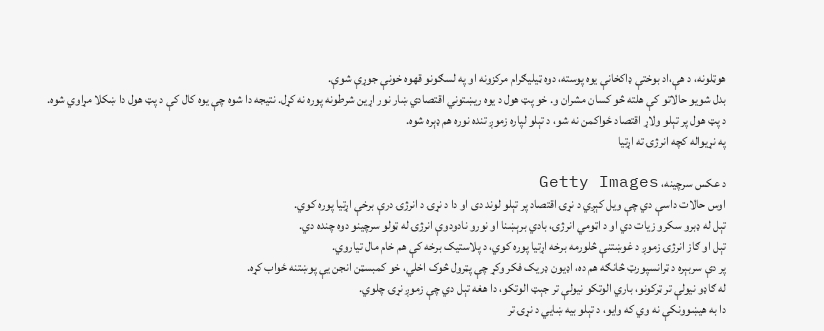هوټلونه، د هې،اد بوختې ډاکخانې یوه پوسته، دوه ټیلیګرام مرکزونه او په لسګونو قهوه خونې جوړې شوې.
بدل شویو حالاتو کې هلته څو کسان مشران و. خو پټ هول د یوه ریښتوني اقتصادي ښار نور اړین شرطونه پوره نه کړل. نتیجه دا شوه چې یوه کال کې د پټ هول دا ښکلا مړاوي شوه.
د پټ هول پر تېلو ولاړ اقتصاد ځواکمن نه شو، د تېلو لپاره زموږ تنده نوره هم ډېره شوه.
په نړیواله کچه انرژۍ ته اړتیا

د عکس سرچینه، Getty Images
اوس حالات داسې دي چې ویل کېږي د نړۍ اقتصاد پر تېلو لوند دی او دا د نړۍ د انرژۍ درې برخې اړتیا پوره کوي.
تېل له ډبرو سکرو زیات دي او د اټومي انرژۍ، بادي برېښنا او نورو نادودوې انرژۍ له ټولو سرچینو دوه چنده دي.
تېل او ګاز انرژۍ زموږ د غوښتنې څلورمه برخه اړتیا پوره کوي، د پلاستیک برخه کې هم خام مال تیاروي.
پر دې سربېره د ټرانسپورټ څانګه هم ده، اډیون ډریک فکر وکړ چې پټرول څوک اخلي، خو کمبسټن انجن یې پوښتنه ځواب کړه.
له ګاډو نیولې تر ټرکونو، باري الوتکو نیولې تر جېټ الوتکو، دا هغه تېل دي چې زموږ نړۍ چلوي.
دا به هیښوونکې نه وي که وایو، د تېلو بیه ښايي د نړۍ تر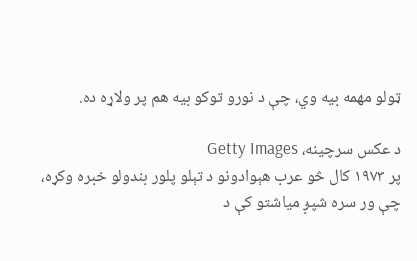ټولو مهمه بیه وي، چې د نورو توکو بیه هم پر ولاړه ده.

د عکس سرچینه، Getty Images
پر ۱۹۷۳ کال څو عرب هېوادونو د تېلو پلور بندولو خبره وکړه، چې ور سره شپږ میاشتو کې د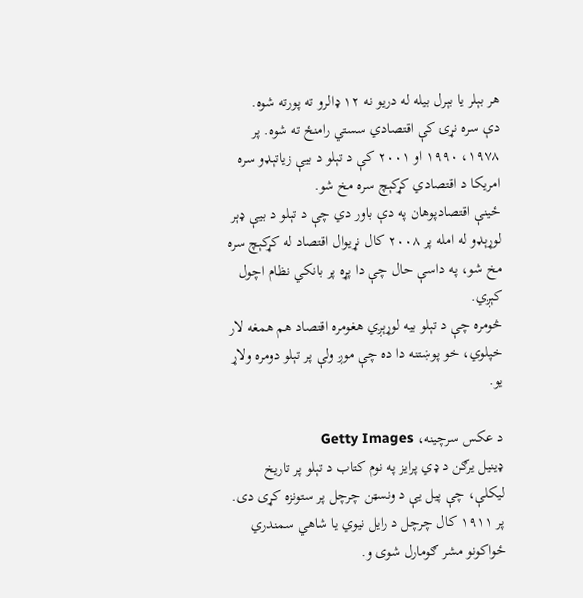هر بېلر یا بېرل بیله له دریو نه ۱۲ ډالرو ته پورته شوه.
دې سره نړۍ کې اقتصادي سستي رامنځ ته شوه. پر ۱۹۷۸، ۱۹۹۰ او ۲۰۰۱ کې د تېلو د بیې زیاتېډو سره امریکا د اقتصادي کړکېچ سره مخ شو.
ځینې اقتصادپوهان په دې باور دي چې د تېلو د بیې ډېر لوړېډو له امله پر ۲۰۰۸ کال نړیوال اقتصاد له کړکېچ سره مخ شو، په داسې حال چې دا پړه پر بانکي نظام اچول کېږي.
څومره چې د تېلو بیه لوړېږي هغومره اقتصاد هم همغه لار خپلوي، خو پوښتنه دا ده چې موږ ولې پر تېلو دومره ولاړ یو.

د عکس سرچینه، Getty Images
ډینیل یرګن د ډي پرایز په نوم کتاب د تېلو پر تاریخ لیکلې، چې پیل یې د ونسټن چرچل پر ستونزه کړی دی. پر ۱۹۱۱ کال چرچل د رایل نیوي یا شاهي سمندري ځواکونو مشر ګومارل شوی و.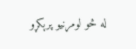له څو لومړنیو پرېکړو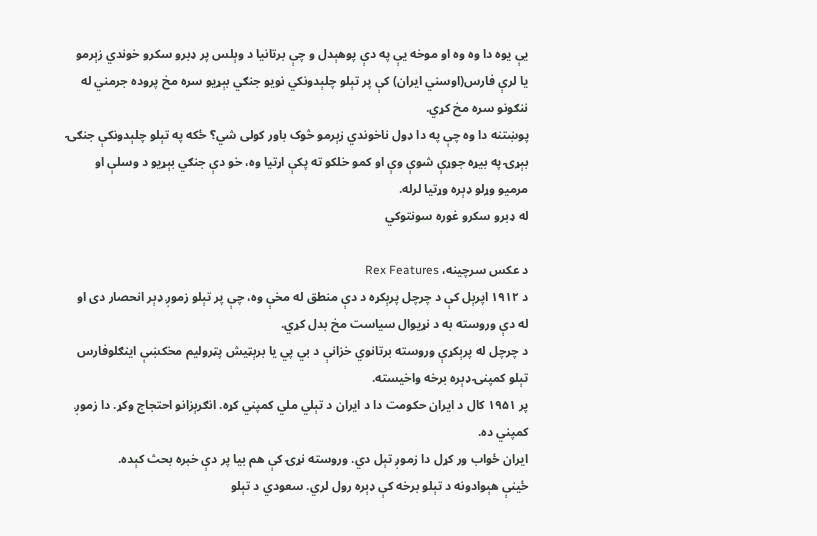یې یوه دا وه وه او موخه یې په دې پوهېدل و چې برتانیا د وېلس پر ډبرو سکرو خوندي زېرمو یا لرې فارس(اوسني ایران) کې پر تېلو چلېدونکي نویو جنګي بېړیو سره مخ پروده جرمني له ننګونو سره مخ کړي.
پوښتنه دا وه چې په دا ډول ناخوندي زېرمو څوک باور کولی شي؟ ځکه په تېلو چلېدونکې جنګۍ بېړۍ په بیړه جوړې شوې وې او کمو خلکو ته پکې اړتیا وه، خو دې جنګي بېړیو د وسلې او مرمیو وړلو ډېره وړتیا لرله.
له ډبرو سکرو غوره سونتوکي

د عکس سرچینه، Rex Features
د ۱۹۱۲ اپرېل کې د چرچل پرېکړه د دې منطق له مخې وه، چې پر تېلو زموږ ډېر انحصار دی او له دې وروسته به د نړیوال سیاست مخ بدل کړي.
د چرچل له پرېکړې وروسته برتانوي خزانې د بي پي یا برېټیش پټرولیم مخکښې اینګلوفارس تېلو کمپنۍ ډېره برخه واخیسته.
پر ۱۹۵۱ کال د ایران حکومت دا د ایران د تېلي ملي کمپني کړه. انګرېزانو احتجاج وکړ. دا زموږ کمپني ده.
ایران ځواب ور کړل دا زموږ تېل دي. وروسته نړۍ کې هم بیا پر دې خبره بحث کېده.
ځینې هېوادونه د تېلو برخه کې ډېره رول لري. سعودي د تېلو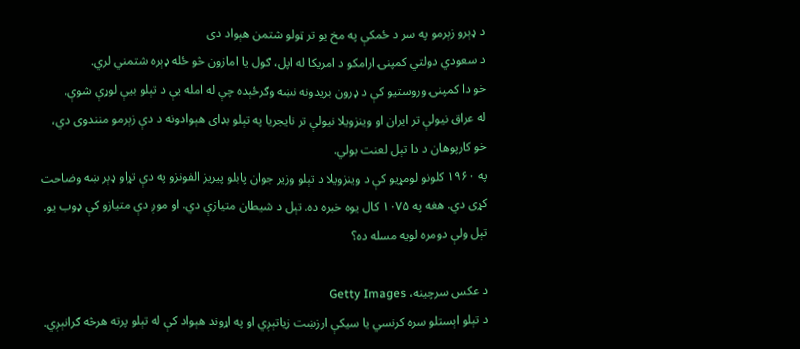د ډېرو زېرمو په سر د ځمکې په مخ یو تر ټولو شتمن هېواد دی
د سعودي دولتي کمپنۍ ارامکو د امریکا له اپل، ګول یا امازون څو ځله ډېره شتمني لري.
خو دا کمپنۍ وروستیو کې د ډرون بریدونه نښه وګرځېده چې له امله یې د تېلو بیې لوړې شوې.
له عراق نیولې تر ایران او وینزویلا نیولې تر نایجریا په تېلو بډای هېوادونه د دې زېرمو منندوی دي، خو کارپوهان د دا تېل لعنت بولي.
په ۱۹۶۰ کلونو لومړیو کې د وینزویلا د تېلو وزیر جوان پابلو پیریز الفونزو په دې تړاو ډېر ښه وضاحت کړی دي. هغه په ۱۰۷۵ کال یوه خبره ده. تېل د شیطان متیازې دي. او موږ دې متیازو کې ډوب یو.
تېل ولې دومره لویه مسله ده؟

د عکس سرچینه، Getty Images
د تېلو اېستلو سره کرنسي یا سیکې ارزښت زیاتېږي او په اړوند هېواد کې له تېلو پرته هرڅه ګرانېږي.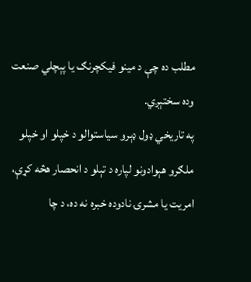مطلب ده چې د مینو فیکچرنګ یا پېچلي صنعت وده سختېږي.
په تاریخي ډول ډېرو سیاستوالو د خپلو او خپلو ملګرو هېوادونو لپاره د تېلو د انحصار هڅه کړې، امریت یا مشرۍ نادوده خبره نه ده، د چا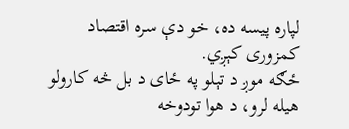لپاره پیسه ده، خو دې سره اقتصاد کمزوری کېږي.
ځګه موږ د تېلو په ځای د بل څه کارولو هیله لرو، د هوا تودوخه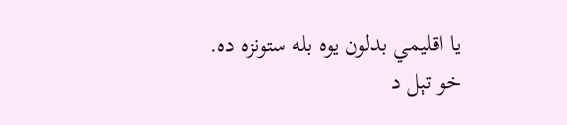یا اقلیمي بدلون یوه بله ستونزه ده.
خو تېل د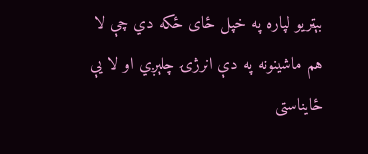بېټریو لپاره په خپل ځای ځکه دي چې لا هم ماشینونه په دې انرژۍ چلېږي او لا یې ځایناستی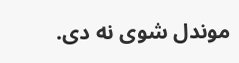موندل شوی نه دی.